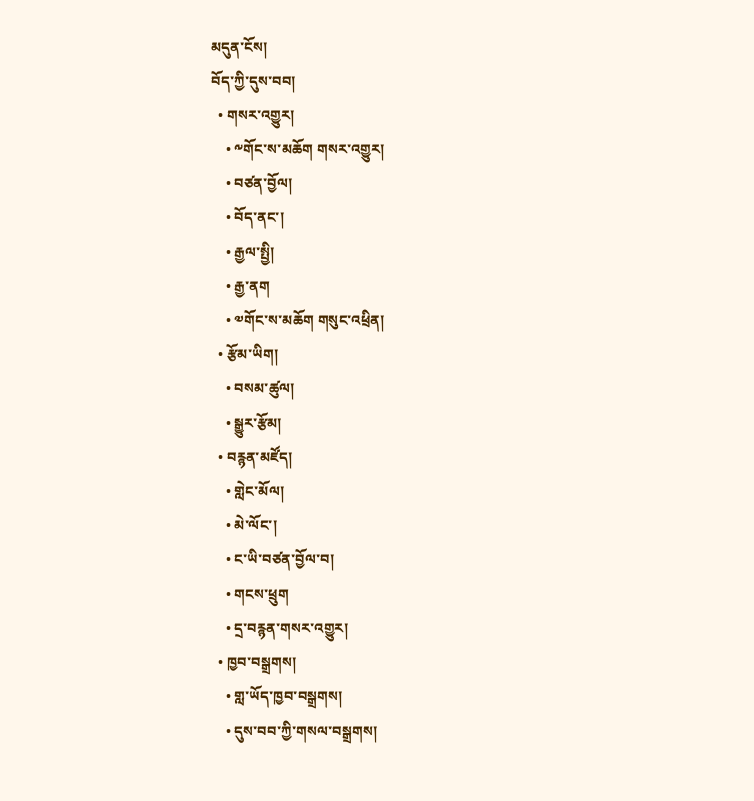མདུན་ངོས།
བོད་ཀྱི་དུས་བབ།
  • གསར་འགྱུར།
    • ༸གོང་ས་མཆོག གསར་འགྱུར།
    • བཙན་བྱོལ།
    • བོད་ནང་།
    • རྒྱལ་སྤྱི།
    • རྒྱ་ནག
    • ༧གོང་ས་མཆོག གསུང་འཕྲིན།
  • རྩོམ་ཡིག།
    • བསམ་ཚུལ།
    • སྒྱུར་རྩོམ།
  • བརྙན་མཛོད།
    • གླེང་མོལ།
    • མེ་ལོང་།
    • ང་ཡི་བཙན་བྱོལ་བ།
    • གངས་ཕྲུག
    • དྲ་བརྙན་གསར་འགྱུར།
  • ཁྱབ་བསྒྲགས།
    • གླ་ཡོད་ཁྱབ་བསྒྲགས།
    • དུས་བབ་ཀྱི་གསལ་བསྒྲགས།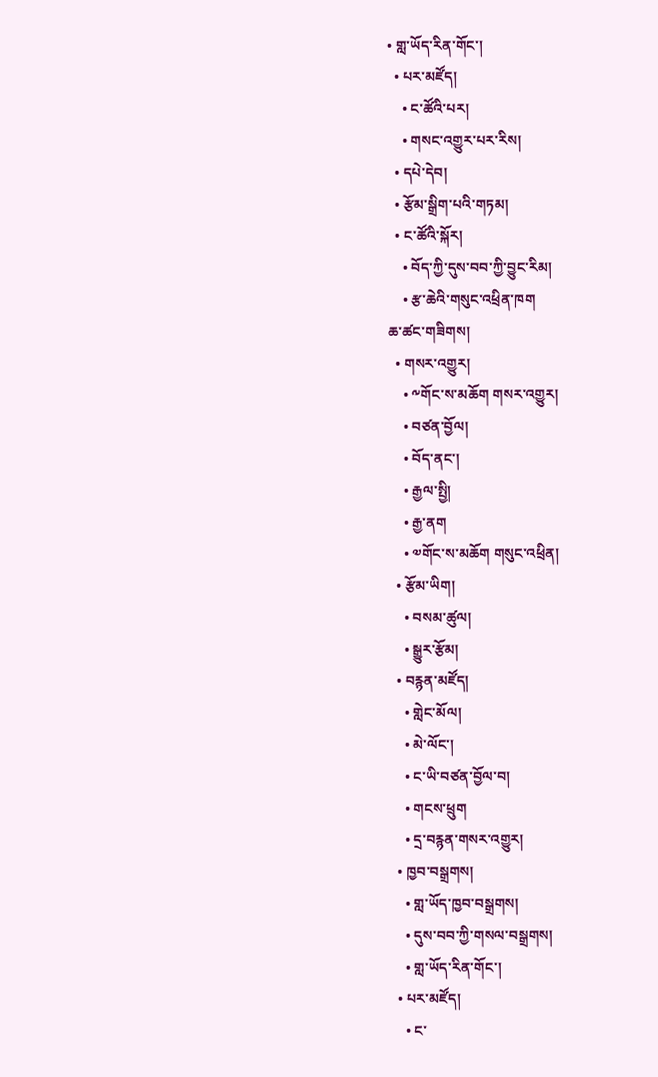• གླ་ཡོད་རིན་གོང་།
  • པར་མཛོད།
    • ང་ཚོའི་པར།
    • གསང་འགྱུར་པར་རིས།
  • དཔེ་དེབ།
  • རྩོམ་སྒྲིག་པའི་གཏམ།
  • ང་ཚོའི་སྐོར།
    • བོད་ཀྱི་དུས་བབ་ཀྱི་བྱུང་རིམ།
    • རྩ་ཆེའི་གསུང་འཕྲིན་ཁག
ཆ་ཚང་གཟིགས།
  • གསར་འགྱུར།
    • ༸གོང་ས་མཆོག གསར་འགྱུར།
    • བཙན་བྱོལ།
    • བོད་ནང་།
    • རྒྱལ་སྤྱི།
    • རྒྱ་ནག
    • ༧གོང་ས་མཆོག གསུང་འཕྲིན།
  • རྩོམ་ཡིག།
    • བསམ་ཚུལ།
    • སྒྱུར་རྩོམ།
  • བརྙན་མཛོད།
    • གླེང་མོལ།
    • མེ་ལོང་།
    • ང་ཡི་བཙན་བྱོལ་བ།
    • གངས་ཕྲུག
    • དྲ་བརྙན་གསར་འགྱུར།
  • ཁྱབ་བསྒྲགས།
    • གླ་ཡོད་ཁྱབ་བསྒྲགས།
    • དུས་བབ་ཀྱི་གསལ་བསྒྲགས།
    • གླ་ཡོད་རིན་གོང་།
  • པར་མཛོད།
    • ང་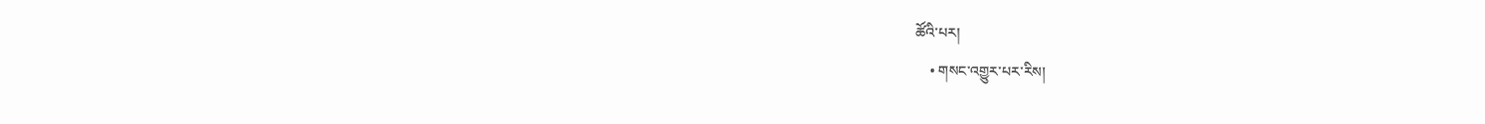ཚོའི་པར།
    • གསང་འགྱུར་པར་རིས།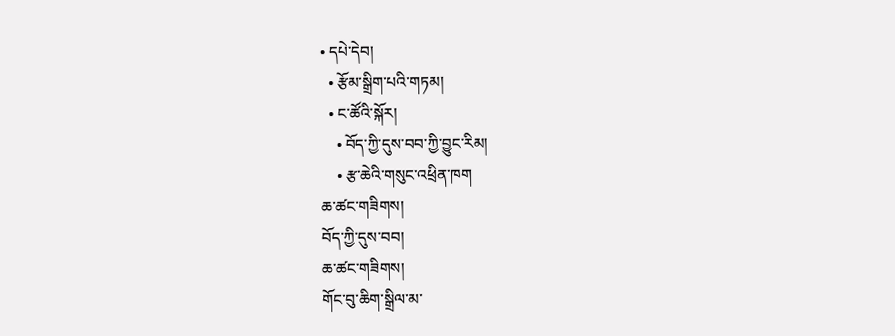• དཔེ་དེབ།
  • རྩོམ་སྒྲིག་པའི་གཏམ།
  • ང་ཚོའི་སྐོར།
    • བོད་ཀྱི་དུས་བབ་ཀྱི་བྱུང་རིམ།
    • རྩ་ཆེའི་གསུང་འཕྲིན་ཁག
ཆ་ཚང་གཟིགས།
བོད་ཀྱི་དུས་བབ།
ཆ་ཚང་གཟིགས།
གོང་བུ་ཆིག་སྒྲིལ་མ་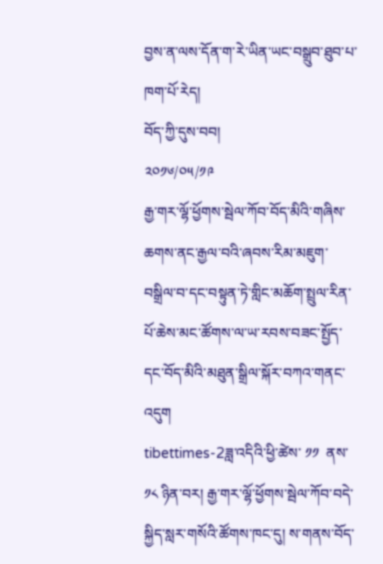བྱས་ན་ལས་དོན་ག་རེ་ཡིན་ཡང་བསྒྲུབ་ཐུབ་པ་ཁག་པོ་རེད།
བོད་ཀྱི་དུས་བབ།
༢༠༡༦/༠༥/༡༩
རྒྱ་གར་ལྷོ་ཕྱོགས་སྦེལ་ཀོབ་བོད་མིའི་གཞིས་ཆགས་ནང་རྒྱལ་བའི་ཞབས་རིམ་མཇུག་བསྒྲིལ་བ་དང་བསྟུན་ཏེ་གླིང་མཆོག་སྤྲུལ་རིན་པོ་ཆེས་མང་ཚོགས་ལ་ཡ་རབས་བཟང་སྤྱོད་དང་བོད་མིའི་མཐུན་སྒྲིལ་སྐོར་བཀའ་གནང་འདུག
tibettimes-2ཟླ་འདིའི་ཕྱི་ཚེས་ ༡༡  ནས་ ༡༨ ཉིན་བར། རྒྱ་གར་ལྷོ་ཕྱོགས་སྦེལ་ཀོབ་བདེ་སྐྱིད་སླར་གསོའི་ཚོགས་ཁང་དུ། ས་གནས་བོད་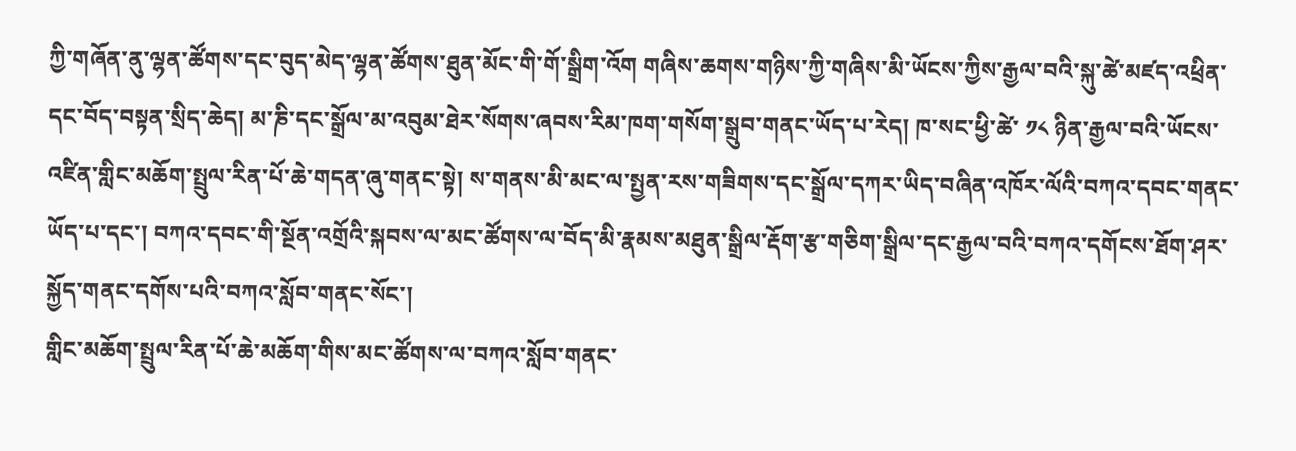ཀྱི་གཞོན་ནུ་ལྷན་ཚོགས་དང་བུད་མེད་ལྷན་ཚོགས་ཐུན་མོང་གི་གོ་སྒྲིག་འོག གཞིས་ཆགས་གཉིས་ཀྱི་གཞིས་མི་ཡོངས་ཀྱིས་རྒྱལ་བའི་སྐུ་ཚེ་མཛད་འཕྲིན་དང་བོད་བསྟན་སྲིད་ཆེད། མ་ཎི་དང་སྒྲོལ་མ་འབུམ་ཐེར་སོགས་ཞབས་རིམ་ཁག་གསོག་སྒྲུབ་གནང་ཡོད་པ་རེད། ཁ་སང་ཕྱི་ཚེ་ ༡༨ ཉིན་རྒྱལ་བའི་ཡོངས་འཛིན་གླིང་མཆོག་སྤྲུལ་རིན་པོ་ཆེ་གདན་ཞུ་གནང་སྟེ། ས་གནས་མི་མང་ལ་སྤྱན་རས་གཟིགས་དང་སྒྲོལ་དཀར་ཡིད་བཞིན་འཁོར་ལོའི་བཀའ་དབང་གནང་ཡོད་པ་དང་། བཀའ་དབང་གི་སྔོན་འགྲོའི་སྐབས་ལ་མང་ཚོགས་ལ་བོད་མི་རྣམས་མཐུན་སྒྲིལ་རྡོག་རྩ་གཅིག་སྒྲིལ་དང་རྒྱལ་བའི་བཀའ་དགོངས་ཐོག་ཤར་སྐྱོད་གནང་དགོས་པའི་བཀའ་སློབ་གནང་སོང་།
གླིང་མཆོག་སྤྲུལ་རིན་པོ་ཆེ་མཆོག་གིས་མང་ཚོགས་ལ་བཀའ་སློབ་གནང་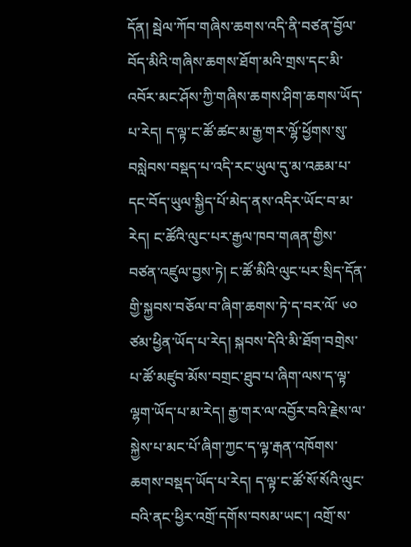དོན། སྦེལ་ཀོབ་གཞིས་ཆགས་འདི་ནི་བཙན་བྱོལ་བོད་མིའི་གཞིས་ཆགས་ཐོག་མའི་གྲས་དང་མི་འབོར་མང་ཤོས་ཀྱི་གཞིས་ཆགས་ཤིག་ཆགས་ཡོད་པ་རེད། ད་ལྟ་ང་ཚོ་ཚང་མ་རྒྱ་གར་ལྷོ་ཕྱོགས་སུ་བསླེབས་བསྡད་པ་འདི་རང་ཡུལ་དུ་མ་འཆམ་པ་དང་བོད་ཡུལ་སྐྱིད་པོ་མེད་ནས་འདིར་ཡོང་བ་མ་རེད། ང་ཚོའི་ལུང་པར་རྒྱལ་ཁབ་གཞན་གྱིས་བཙན་འཛུལ་བྱས་ཏེ། ང་ཚོ་མིའི་ལུང་པར་སྲིད་དོན་གྱི་སྐྱབས་བཅོལ་བ་ཞིག་ཆགས་ཏེ་ད་བར་ལོ་ ༦༠ ཙམ་ཕྱིན་ཡོད་པ་རེད། སྐབས་དེའི་མི་ཐོག་བགྲེས་པ་ཚོ་མཛུབ་མོས་བགྲང་ཐུབ་པ་ཞིག་ལས་ད་ལྟ་ལྷག་ཡོད་པ་མ་རེད། རྒྱ་གར་ལ་འབྱོར་བའི་རྗེས་ལ་སྐྱེས་པ་མང་པོ་ཞིག་ཀྱང་ད་ལྟ་རྒན་འཁོགས་ཆགས་བསྡད་ཡོད་པ་རེད། ད་ལྟ་ང་ཚོ་སོ་སོའི་ལུང་བའི་ནང་ཕྱིར་འགྲོ་དགོས་བསམ་ཡང་། འགྲོ་ས་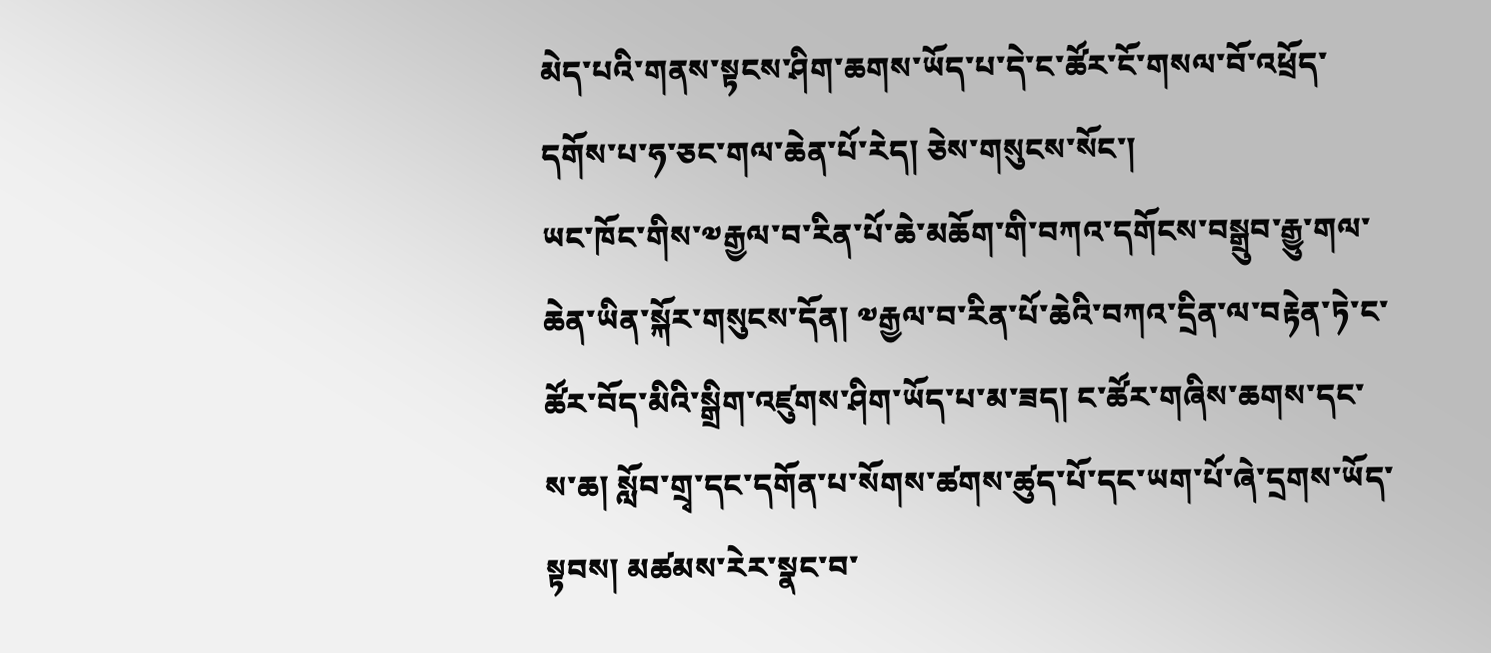མེད་པའི་གནས་སྟངས་ཤིག་ཆགས་ཡོད་པ་དེ་ང་ཚོར་ངོ་གསལ་བོ་འཕྲོད་དགོས་པ་ཧ་ཅང་གལ་ཆེན་པོ་རེད། ཅེས་གསུངས་སོང་།
ཡང་ཁོང་གིས་༧རྒྱལ་བ་རིན་པོ་ཆེ་མཆོག་གི་བཀའ་དགོངས་བསྒྲུབ་རྒྱུ་གལ་ཆེན་ཡིན་སྐོར་གསུངས་དོན། ༧རྒྱལ་བ་རིན་པོ་ཆེའི་བཀའ་དྲིན་ལ་བརྟེན་ཏེ་ང་ཚོར་བོད་མིའི་སྒྲིག་འཛུགས་ཤིག་ཡོད་པ་མ་ཟད། ང་ཚོར་གཞིས་ཆགས་དང་ས་ཆ། སློབ་གྲྭ་དང་དགོན་པ་སོགས་ཚགས་ཚུད་པོ་དང་ཡག་པོ་ཞེ་དྲགས་ཡོད་སྟབས། མཚམས་རེར་སྣང་བ་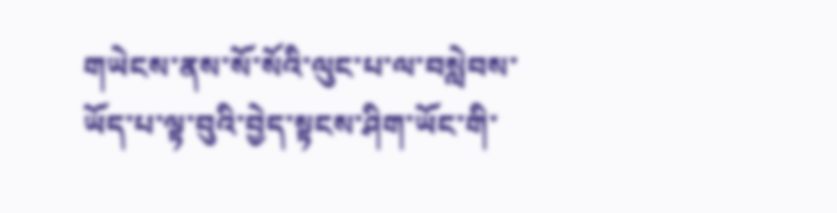གཡེངས་ནས་སོ་སོའི་ལུང་པ་ལ་བསླེབས་ཡོད་པ་ལྟ་བུའི་བྱེད་སྟངས་ཤིག་ཡོང་གི་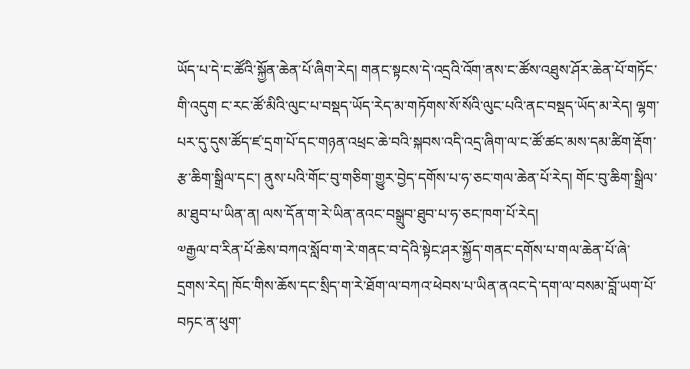ཡོད་པ་དེ་ང་ཚོའི་སྐྱོན་ཆེན་པོ་ཞིག་རེད། གནང་སྟངས་དེ་འདྲའི་འོག་ནས་ང་ཚོས་འཐུས་ཤོར་ཆེན་པོ་གཏོང་གི་འདུག ང་རང་ཚོ་མིའི་ལུང་པ་བསྡད་ཡོད་རེད་མ་གཏོགས་སོ་སོའི་ལུང་པའི་ནང་བསྡད་ཡོད་མ་རེད། ལྷག་པར་དུ་དུས་ཚོད་ཛ་དྲག་པོ་དང་གཉན་འཕྲང་ཆེ་བའི་སྐབས་འདི་འདྲ་ཞིག་ལ་ང་ཚོ་ཚང་མས་དམ་ཚིག་རྡོག་རྩ་ཆིག་སྒྲིལ་དང་། ནུས་པའི་གོང་བུ་གཅིག་གྱུར་བྱེད་དགོས་པ་ཧ་ཅང་གལ་ཆེན་པོ་རེད། གོང་བུ་ཆིག་སྒྲིལ་མ་ཐུབ་པ་ཡིན་ན། ལས་དོན་ག་རེ་ཡིན་ནའང་བསྒྲུབ་ཐུབ་པ་ཧ་ཅང་ཁག་པོ་རེད།
༧རྒྱལ་བ་རིན་པོ་ཆེས་བཀའ་སློབ་ག་རེ་གནང་བ་དེའི་སྟེང་ཤར་སྐྱོད་གནང་དགོས་པ་གལ་ཆེན་པོ་ཞེ་དྲགས་རེད། ཁོང་གིས་ཆོས་དང་སྲིད་ག་རེ་ཐོག་ལ་བཀའ་ཕེབས་པ་ཡིན་ནའང་དེ་དག་ལ་བསམ་བློ་ཡག་པོ་བཏང་ན་ཕུག་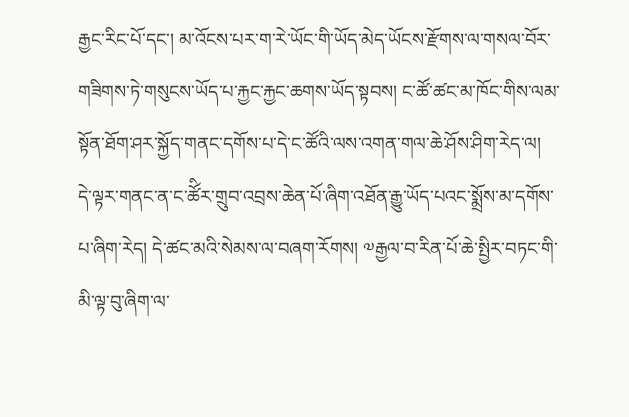རྒྱང་རིང་པོ་དང་། མ་འོངས་པར་ག་རེ་ཡོང་གི་ཡོད་མེད་ཡོངས་རྫོགས་ལ་གསལ་བོར་གཟིགས་ཏེ་གསུངས་ཡོད་པ་རྐྱང་རྐྱང་ཆགས་ཡོད་སྟབས། ང་ཚོ་ཚང་མ་ཁོང་གིས་ལམ་སྟོན་ཐོག་ཤར་སྐྱོད་གནང་དགོས་པ་དེ་ང་ཚོའི་ལས་འགན་གལ་ཆེ་ཤོས་ཤིག་རེད་ལ། དེ་ལྟར་གནང་ན་ང་ཚོིར་གྲུབ་འབྲས་ཆེན་པོ་ཞིག་འཐོན་རྒྱུ་ཡོད་པའང་སྨྲོས་མ་དགོས་པ་ཞིག་རེད། དེ་ཚང་མའི་སེམས་ལ་བཞག་རོགས། ༧རྒྱལ་བ་རིན་པོ་ཆེ་སྤྱིར་བཏང་གི་མི་ལྟ་བུ་ཞིག་ལ་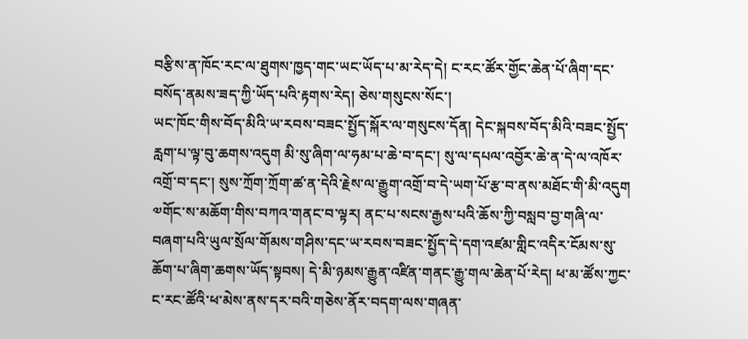བརྩིས་ན་ཁོང་རང་ལ་ཐུགས་ཁྱད་གང་ཡང་ཡོད་པ་མ་རེད་དེ། ང་རང་ཚོར་གྱོང་ཆེན་པོ་ཞིག་དང་བསོད་ནམས་ཟད་ཀྱི་ཡོད་པའི་རྟགས་རེད། ཅེས་གསུངས་སོང་།
ཡང་ཁོང་གིས་བོད་མིའི་ཡ་རབས་བཟང་སྤྱོད་སྐོར་ལ་གསུངས་དོན། དེང་སྐབས་བོད་མིའི་བཟང་སྤྱོད་རླག་པ་ལྟ་བུ་ཆགས་འདུག མི་སུ་ཞིག་ལ་ཧམ་པ་ཆེ་བ་དང་། སུ་ལ་དཔལ་འབྱོར་ཆེ་ན་དེ་ལ་འཁོར་འགྲོ་བ་དང་། སུས་ཀྲོག་ཀྲོག་ཚ་ན་དེའི་རྗེས་ལ་རྒྱུག་འགྲོ་བ་དེ་ཡག་པོ་རྩ་བ་ནས་མཐོང་གི་མི་འདུག ༧གོང་ས་མཆོག་གིས་བཀའ་གནང་བ་ལྟར། ནང་པ་སངས་རྒྱས་པའི་ཆོས་ཀྱི་བསླབ་བྱ་གཞི་ལ་བཞག་པའི་ཡུལ་སྲོལ་གོམས་གཤིས་དང་ཡ་རབས་བཟང་སྤྱོད་དེ་དག་འཛམ་གླིང་འདིར་ངོམས་སུ་ཆོག་པ་ཞིག་ཆགས་ཡོད་སྟབས། དེ་མི་ཉམས་རྒྱུན་འཛིན་གནང་རྒྱུ་གལ་ཆེན་པོ་རེད། ཕ་མ་ཚོས་ཀྱང་ང་རང་ཚོའི་ཕ་མེས་ནས་དར་བའི་གཅེས་ནོར་བདག་ལས་གཞན་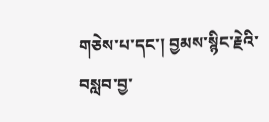གཅེས་པ་དང་། བྱམས་སྙིང་རྗེའི་བསླབ་བྱ་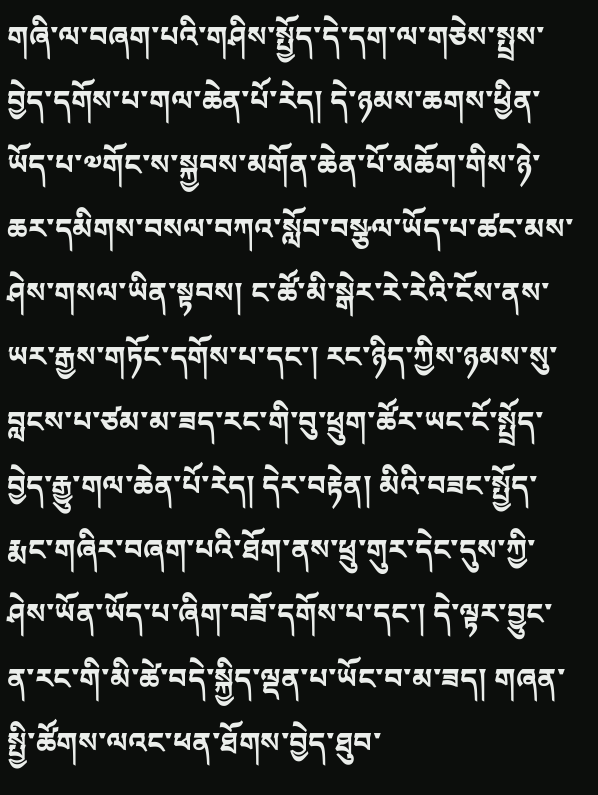གཞི་ལ་བཞག་པའི་གཤིས་སྤྱོད་དེ་དག་ལ་གཅེས་སྤྲས་བྱེད་དགོས་པ་གལ་ཆེན་པོ་རེད། དེ་ཉམས་ཆགས་ཕྱིན་ཡོད་པ་༧གོང་ས་སྐྱབས་མགོན་ཆེན་པོ་མཆོག་གིས་ཉེ་ཆར་དམིགས་བསལ་བཀའ་སློབ་བསྩལ་ཡོད་པ་ཚང་མས་ཤེས་གསལ་ཡིན་སྟབས། ང་ཚོ་མི་སྒེར་རེ་རེའི་ངོས་ནས་ཡར་རྒྱས་གཏོང་དགོས་པ་དང་། རང་ཉིད་ཀྱིས་ཉམས་སུ་བླངས་པ་ཙམ་མ་ཟད་རང་གི་བུ་ཕྲུག་ཚོར་ཡང་ངོ་སྤྲོད་བྱེད་རྒྱུ་གལ་ཆེན་པོ་རེད། དེར་བརྟེན། མིའི་བཟང་སྤྱོད་རྨང་གཞིར་བཞག་པའི་ཐོག་ནས་ཕྲུ་གུར་དེང་དུས་ཀྱི་ཤེས་ཡོན་ཡོད་པ་ཞིག་བཟོ་དགོས་པ་དང་། དེ་ལྟར་བྱུང་ན་རང་གི་མི་ཚེ་བདེ་སྐྱིད་ལྡན་པ་ཡོང་བ་མ་ཟད། གཞན་སྤྱི་ཚོགས་ལའང་ཕན་ཐོགས་བྱེད་ཐུབ་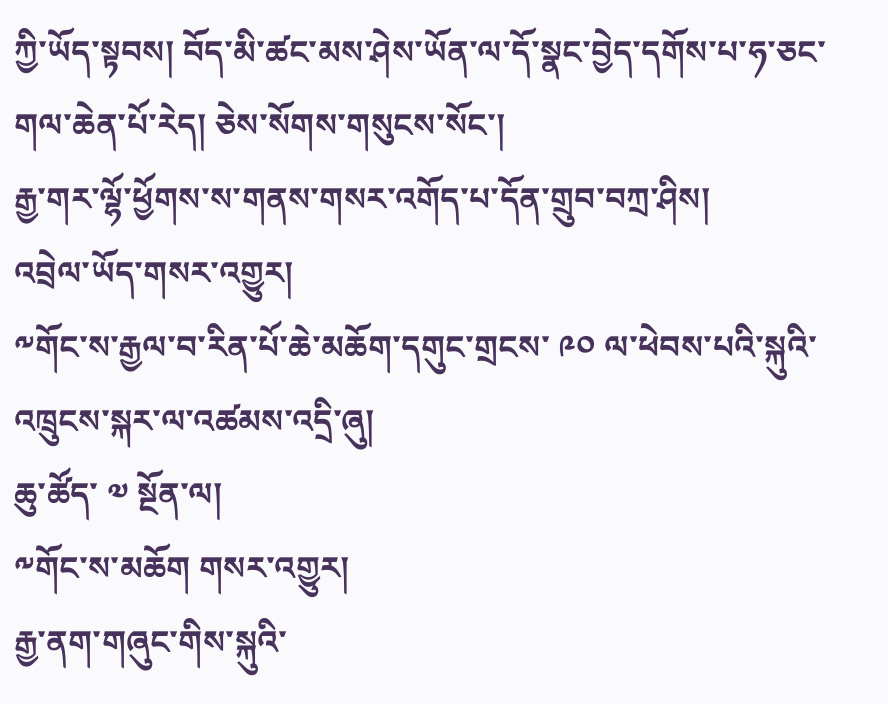ཀྱི་ཡོད་སྟབས། བོད་མི་ཚང་མས་ཤེས་ཡོན་ལ་དོ་སྣང་བྱེད་དགོས་པ་ཧ་ཅང་གལ་ཆེན་པོ་རེད། ཅེས་སོགས་གསུངས་སོང་།
རྒྱ་གར་ལྷོ་ཕྱོགས་ས་གནས་གསར་འགོད་པ་དོན་གྲུབ་བཀྲ་ཤིས།
འབྲེལ་ཡོད་གསར་འགྱུར།
༸གོང་ས་རྒྱལ་བ་རིན་པོ་ཆེ་མཆོག་དགུང་གྲངས་ ༩༠ ལ་ཕེབས་པའི་སྐུའི་འཁྲུངས་སྐར་ལ་འཚམས་འདྲི་ཞུ།
ཆུ་ཚོད་ ༧ སྔོན་ལ།
༸གོང་ས་མཆོག གསར་འགྱུར།
རྒྱ་ནག་གཞུང་གིས་སྐུའི་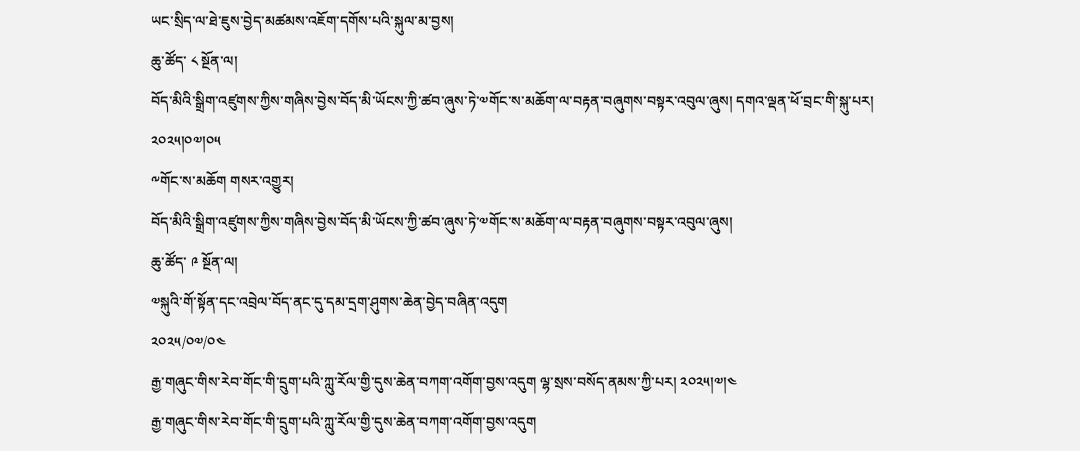ཡང་སྲིད་ལ་ཐེ་ཇུས་བྱེད་མཚམས་འཇོག་དགོས་པའི་སྐུལ་མ་བྱས།
ཆུ་ཚོད་ ༨ སྔོན་ལ།
བོད་མིའི་སྒྲིག་འཛུགས་ཀྱིས་གཞིས་བྱེས་བོད་མི་ཡོངས་ཀྱི་ཚབ་ཞུས་ཏེ་༧གོང་ས་མཆོག་ལ་བརྟན་བཞུགས་བསྟར་འབུལ་ཞུས། དགའ་ལྡན་ཕོ་བྲང་གི་སྐུ་པར། ༢༠༢༥།༠༧།༠༥
༸གོང་ས་མཆོག གསར་འགྱུར།
བོད་མིའི་སྒྲིག་འཛུགས་ཀྱིས་གཞིས་བྱེས་བོད་མི་ཡོངས་ཀྱི་ཚབ་ཞུས་ཏེ་༧གོང་ས་མཆོག་ལ་བརྟན་བཞུགས་བསྟར་འབུལ་ཞུས།
ཆུ་ཚོད་ ༩ སྔོན་ལ།
༧སྐུའི་གོ་སྟོན་དང་འབྲེལ་བོད་ནང་དུ་དམ་དྲག་ཤུགས་ཆེན་བྱེད་བཞིན་འདུག
༢༠༢༥/༠༧/༠༤
རྒྱ་གཞུང་གིས་རེབ་གོང་གི་དྲུག་པའི་ཀླུ་རོལ་གྱི་དུས་ཆེན་བཀག་འགོག་བྱས་འདུག ལྷ་སྲས་བསོད་ནམས་ཀྱི་པར། ༢༠༢༥།༧།༤
རྒྱ་གཞུང་གིས་རེབ་གོང་གི་དྲུག་པའི་ཀླུ་རོལ་གྱི་དུས་ཆེན་བཀག་འགོག་བྱས་འདུག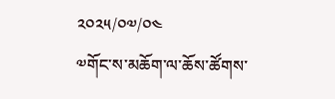༢༠༢༥/༠༧/༠༤
༧གོང་ས་མཆོག་ལ་ཆོས་ཚོགས་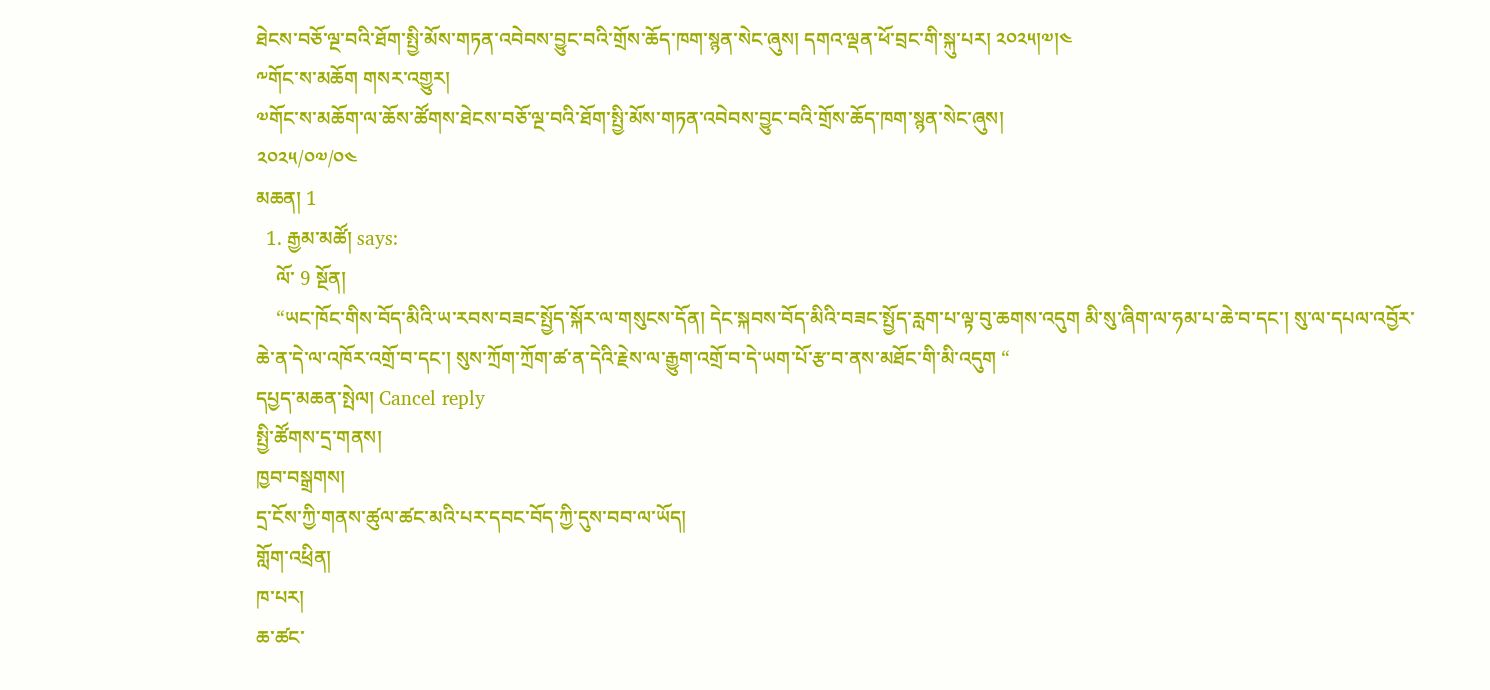ཐེངས་བཅོ་ལྔ་བའི་ཐོག་སྤྱི་མོས་གཏན་འབེབས་བྱུང་བའི་གྲོས་ཆོད་ཁག་སྙན་སེང་ཞུས། དགའ་ལྡན་ཕོ་བྲང་གི་སྐུ་པར། ༢༠༢༥།༧།༤
༸གོང་ས་མཆོག གསར་འགྱུར།
༧གོང་ས་མཆོག་ལ་ཆོས་ཚོགས་ཐེངས་བཅོ་ལྔ་བའི་ཐོག་སྤྱི་མོས་གཏན་འབེབས་བྱུང་བའི་གྲོས་ཆོད་ཁག་སྙན་སེང་ཞུས།
༢༠༢༥/༠༧/༠༤
མཆན། 1
  1. རྒྱམ་མཚོ། says:
    ལོ་ 9 སྔོན།
    “ཡང་ཁོང་གིས་བོད་མིའི་ཡ་རབས་བཟང་སྤྱོད་སྐོར་ལ་གསུངས་དོན། དེང་སྐབས་བོད་མིའི་བཟང་སྤྱོད་རླག་པ་ལྟ་བུ་ཆགས་འདུག མི་སུ་ཞིག་ལ་ཧམ་པ་ཆེ་བ་དང་། སུ་ལ་དཔལ་འབྱོར་ཆེ་ན་དེ་ལ་འཁོར་འགྲོ་བ་དང་། སུས་ཀྲོག་ཀྲོག་ཚ་ན་དེའི་རྗེས་ལ་རྒྱུག་འགྲོ་བ་དེ་ཡག་པོ་རྩ་བ་ནས་མཐོང་གི་མི་འདུག “
དཔྱད་མཆན་སྤེལ། Cancel reply
སྤྱི་ཚོགས་དྲ་གནས།
ཁྱབ་བསྒྲགས།
དྲ་ངོས་ཀྱི་གནས་ཚུལ་ཚང་མའི་པར་དབང་བོད་ཀྱི་དུས་བབ་ལ་ཡོད།
གློག་འཕྲིན།
ཁ་པར།
ཆ་ཚང་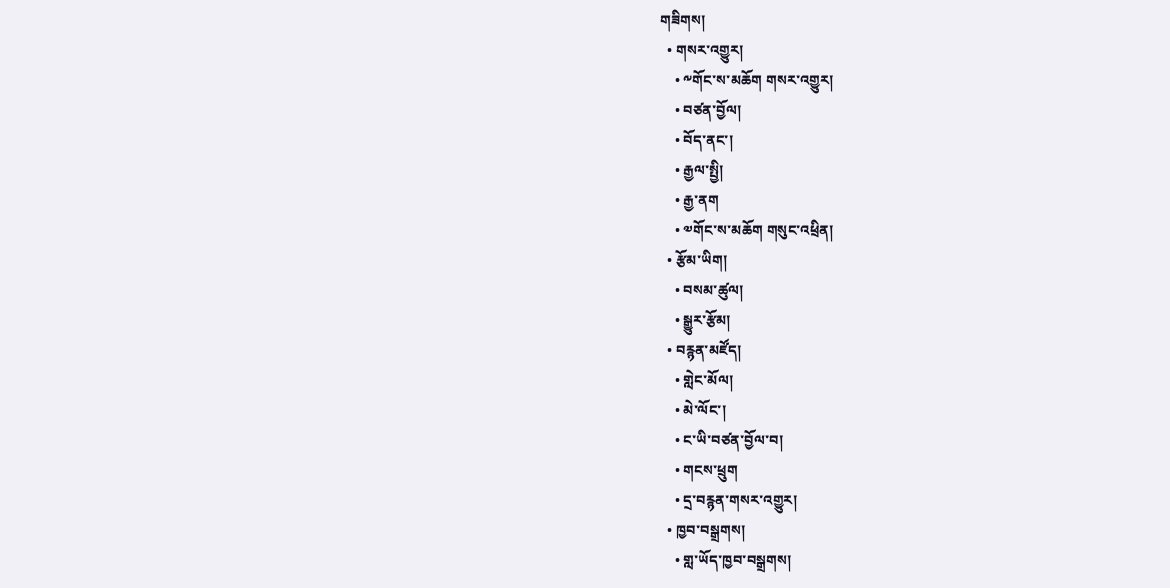གཟིགས།
  • གསར་འགྱུར།
    • ༸གོང་ས་མཆོག གསར་འགྱུར།
    • བཙན་བྱོལ།
    • བོད་ནང་།
    • རྒྱལ་སྤྱི།
    • རྒྱ་ནག
    • ༧གོང་ས་མཆོག གསུང་འཕྲིན།
  • རྩོམ་ཡིག།
    • བསམ་ཚུལ།
    • སྒྱུར་རྩོམ།
  • བརྙན་མཛོད།
    • གླེང་མོལ།
    • མེ་ལོང་།
    • ང་ཡི་བཙན་བྱོལ་བ།
    • གངས་ཕྲུག
    • དྲ་བརྙན་གསར་འགྱུར།
  • ཁྱབ་བསྒྲགས།
    • གླ་ཡོད་ཁྱབ་བསྒྲགས།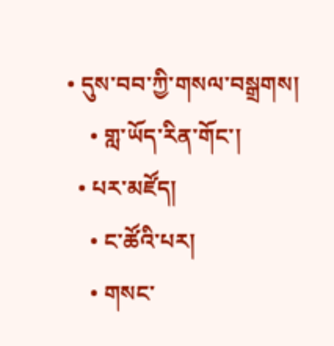• དུས་བབ་ཀྱི་གསལ་བསྒྲགས།
    • གླ་ཡོད་རིན་གོང་།
  • པར་མཛོད།
    • ང་ཚོའི་པར།
    • གསང་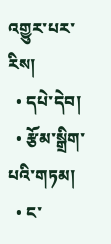འགྱུར་པར་རིས།
  • དཔེ་དེབ།
  • རྩོམ་སྒྲིག་པའི་གཏམ།
  • ང་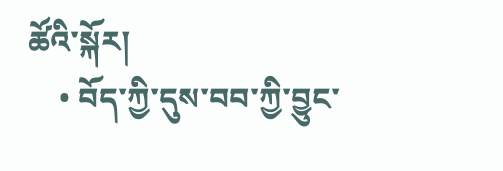ཚོའི་སྐོར།
    • བོད་ཀྱི་དུས་བབ་ཀྱི་བྱུང་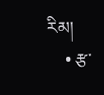རིམ།
    • རྩ་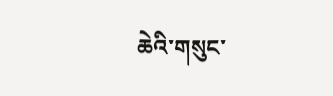ཆེའི་གསུང་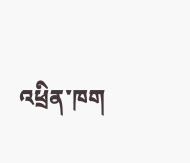འཕྲིན་ཁག